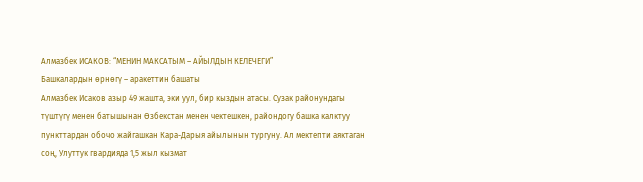Алмазбек ИСАКОВ: “МЕНИН МАКСАТЫМ – АЙЫЛДЫН КЕЛЕЧЕГИ”
Башкалардын өрнөгү – аракеттин башаты
Алмазбек Исаков азыр 49 жашта, эки уул, бир кыздын атасы. Сузак районундагы түштүгү менен батышынан Өзбекстан менен чектешкен, райондогу башка калктуу пункттардан обочо жайгашкан Кара-Дарыя айылынын тургуну. Ал мектепти аяктаган соң, Улуттук гвардияда 1,5 жыл кызмат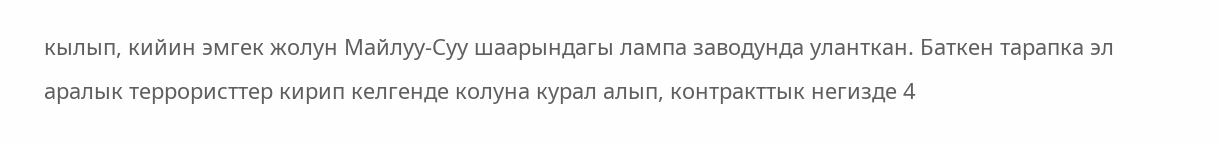кылып, кийин эмгек жолун Майлуу-Суу шаарындагы лампа заводунда уланткан. Баткен тарапка эл аралык террористтер кирип келгенде колуна курал алып, контракттык негизде 4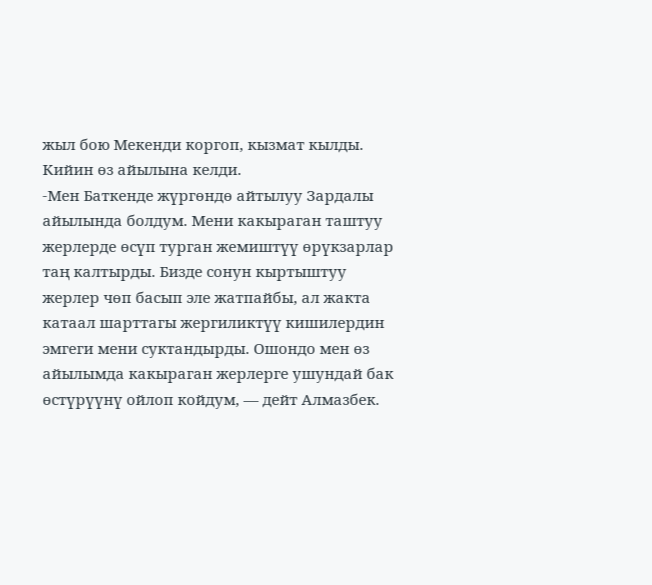жыл бою Мекенди коргоп, кызмат кылды. Кийин өз айылына келди.
-Мен Баткенде жүргөндө айтылуу Зардалы айылында болдум. Мени какыраган таштуу жерлерде өсүп турган жемиштүү өрүкзарлар таң калтырды. Бизде сонун кыртыштуу жерлер чөп басып эле жатпайбы, ал жакта катаал шарттагы жергиликтүү кишилердин эмгеги мени суктандырды. Ошондо мен өз айылымда какыраган жерлерге ушундай бак өстүрүүнү ойлоп койдум, — дейт Алмазбек.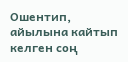Ошентип, айылына кайтып келген соң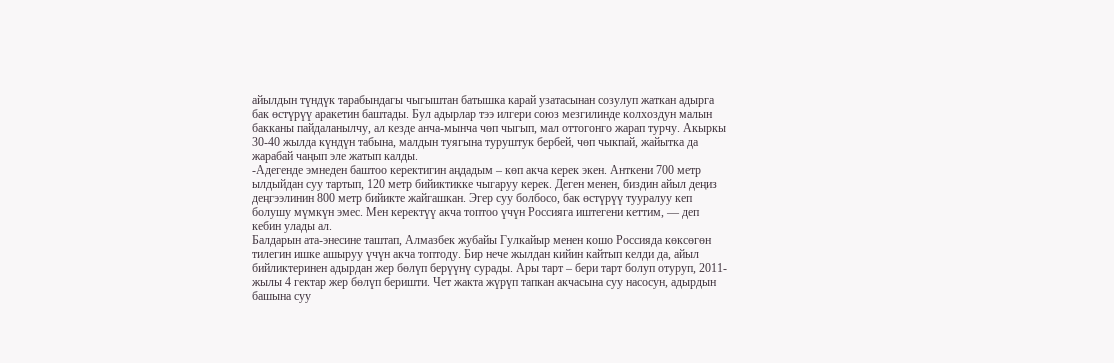айылдын түндүк тарабындагы чыгыштан батышка карай узатасынан созулуп жаткан адырга бак өстүрүү аракетин баштады. Бул адырлар тээ илгери союз мезгилинде колхоздун малын бакканы пайдаланылчу, ал кезде анча-мынча чөп чыгып, мал оттогонго жарап турчу. Акыркы 30-40 жылда күндүн табына, малдын туягына туруштук бербей, чөп чыкпай, жайытка да жарабай чаңып эле жатып калды.
-Адегенде эмнеден баштоо керектигин аңдадым – көп акча керек экен. Анткени 700 метр ылдыйдан суу тартып, 120 метр бийиктикке чыгаруу керек. Деген менен, биздин айыл деңиз деңгээлинин 800 метр бийикте жайгашкан. Эгер суу болбосо, бак өстүрүү тууралуу кеп болушу мүмкүн эмес. Мен керектүү акча топтоо үчүн Россияга иштегени кеттим, — деп кебин улады ал.
Балдарын ата-энесине таштап, Алмазбек жубайы Гулкайыр менен кошо Россияда көксөгөн тилегин ишке ашыруу үчүн акча топтоду. Бир нече жылдан кийин кайтып келди да, айыл бийликтеринен адырдан жер бөлүп берүүнү сурады. Ары тарт – бери тарт болуп отуруп, 2011-жылы 4 гектар жер бөлүп беришти. Чет жакта жүрүп тапкан акчасына суу насосун, адырдын башына суу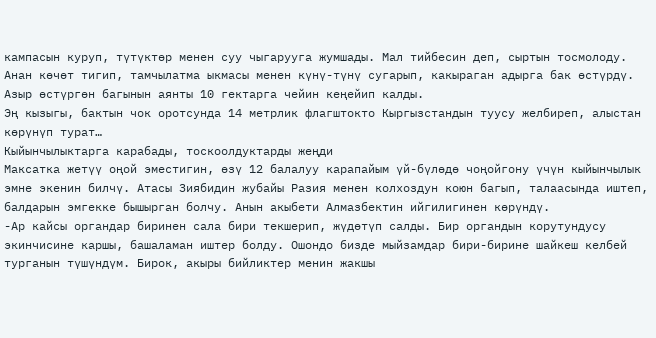кампасын куруп, түтүктөр менен суу чыгарууга жумшады. Мал тийбесин деп, сыртын тосмолоду. Анан көчөт тигип, тамчылатма ыкмасы менен күнү-түнү сугарып, какыраган адырга бак өстүрдү. Азыр өстүргөн багынын аянты 10 гектарга чейин кеңейип калды.
Эң кызыгы, бактын чок оротсунда 14 метрлик флагштокто Кыргызстандын туусу желбиреп, алыстан көрүнүп турат…
Кыйынчылыктарга карабады, тоскоолдуктарды жеңди
Максатка жетүү оңой эместигин, өзү 12 балалуу карапайым үй-бүлөдө чоңойгону үчүн кыйынчылык эмне экенин билчү. Атасы Зиябидин жубайы Разия менен колхоздун коюн багып, талаасында иштеп, балдарын эмгекке бышырган болчу. Анын акыбети Алмазбектин ийгилигинен көрүндү.
-Ар кайсы органдар биринен сала бири текшерип, жүдөтүп салды. Бир органдын корутундусу экинчисине каршы, башаламан иштер болду. Ошондо бизде мыйзамдар бири-бирине шайкеш келбей турганын түшүндүм. Бирок, акыры бийликтер менин жакшы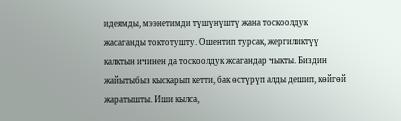идеямды, мээнетимди түшүнүштү жана тоскоолдук жасаганды токтотушту. Ошентип турсак, жергиликтүү калктын ичинен да тоскоолдук жсагандар чыкты. Биздин жайытыбыз кыскарып кетти, бак өстүрүп алды дешип, көйгөй жаратышты. Иши кылса,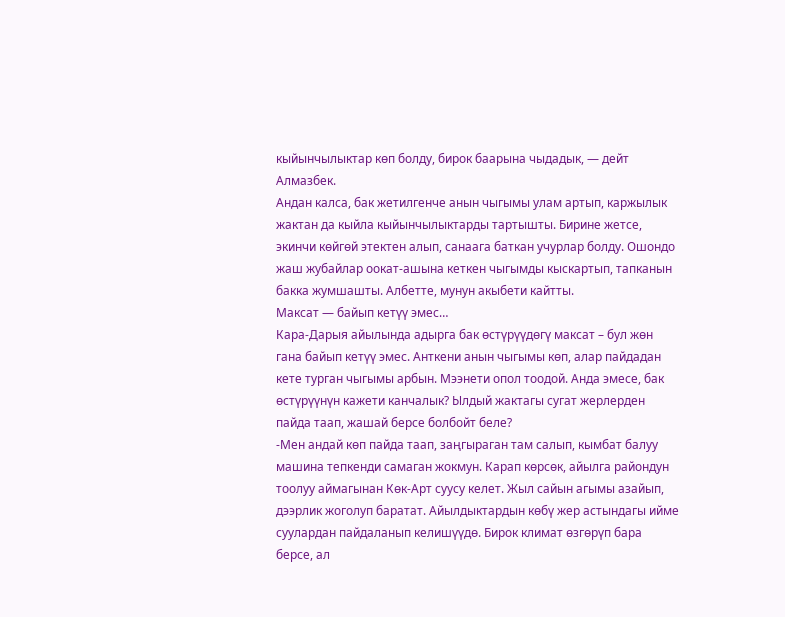кыйынчылыктар көп болду, бирок баарына чыдадык, — дейт Алмазбек.
Андан калса, бак жетилгенче анын чыгымы улам артып, каржылык жактан да кыйла кыйынчылыктарды тартышты. Бирине жетсе, экинчи көйгөй этектен алып, санаага баткан учурлар болду. Ошондо жаш жубайлар оокат-ашына кеткен чыгымды кыскартып, тапканын бакка жумшашты. Албетте, мунун акыбети кайтты.
Максат — байып кетүү эмес…
Кара-Дарыя айылында адырга бак өстүрүүдөгү максат – бул жөн гана байып кетүү эмес. Анткени анын чыгымы көп, алар пайдадан кете турган чыгымы арбын. Мээнети опол тоодой. Анда эмесе, бак өстүрүүнүн кажети канчалык? Ылдый жактагы сугат жерлерден пайда таап, жашай берсе болбойт беле?
-Мен андай көп пайда таап, заңгыраган там салып, кымбат балуу машина тепкенди самаган жокмун. Карап көрсөк, айылга райондун тоолуу аймагынан Көк-Арт суусу келет. Жыл сайын агымы азайып, дээрлик жоголуп баратат. Айылдыктардын көбү жер астындагы ийме суулардан пайдаланып келишүүдө. Бирок климат өзгөрүп бара берсе, ал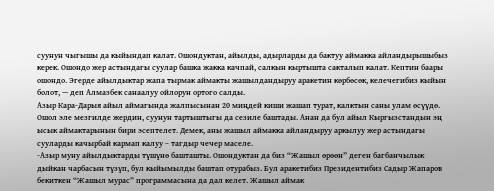суунун чыгышы да кыйындап калат. Ошондуктан, айылды, адырларды да бактуу аймакка айландырышыбыз керек. Ошондо жер астындагы суулар башка жакка качпай, салкын кыртышта сакталып калат. Кептин баары ошондо. Эгерде айылдыктар жапа тырмак аймакты жашылдандыруу аракетин көрбөсөк, келечегибиз кыйын болот, — деп Алмазбек санаалуу ойлорун ортого салды.
Азыр Кара-Дарыя айыл аймагында жалпысынан 20 миңдей киши жашап турат, калктын саны улам өсүүдө. Ошол эле мезгилде жердин, суунун тартыштыгы да сезиле баштады. Анан да бул айыл Кыргызстандын эң ысык аймактарынын бири эсептелет. Демек, аны жашыл аймакка айландыруу аркылуу жер астындагы сууларды качырбай кармап калуу – тагдыр чечер маселе.
-Азыр муну айылдыктарды түшүнө башташты. Ошондуктан да биз “Жашыл өрөөн” деген багбанчылык дыйкан чарбасын түзүп, бул кыйымылды баштап отурабыз. Бул аракетибиз Президентибиз Садыр Жапаров бекиткен “Жашыл мурас” программасына да дал келет. Жашыл аймак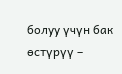болуу үчүн бак өстүрүү –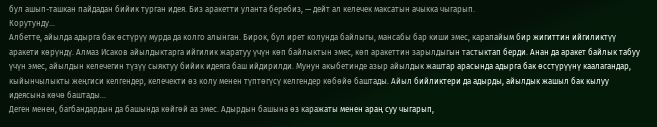бул ашып-ташкан пайдадан бийик турган идея. Биз аракетти уланта беребиз, — дейт ал келечек максатын ачыкка чыгарып.
Корутунду…
Албетте, айылда адырга бак өстүрүү мурда да колго алынган. Бирок, бул ирет колунда байлыгы, мансабы бар киши эмес, карапайым бир жигиттин ийгиликтүү аракети көрүндү. Алмаз Исаков айылдыктарга ийгилик жаратуу үчүн көп байлыктын эмес, көп аракеттин зарылдыгын тастыктап берди. Анан да аракет байлык табуу үчүн эмес, айылдын келечегин түзүү сыяктуу бийик идеяга баш ийдирилди. Мунун акыбетинде азыр айылдык жаштар арасында адырга бак өсстүрүүнү каалагандар, кыйынчылыкты жеңгиси келгендер, келечекти өз колу менен түптөгүсү келгендер көбөйө баштады. Айыл бийликтери да адырды, айылдык жашыл бак кылуу идеясына көчө баштады…
Деген менен, багбандардын да башында көйгөй аз эмес. Адырдын башына өз каражаты менен араң суу чыгарып,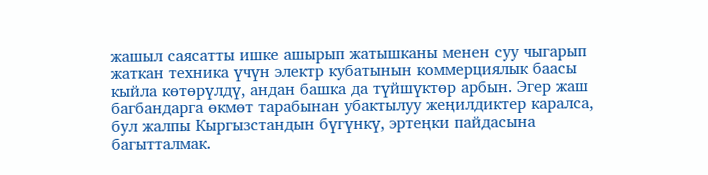жашыл саясатты ишке ашырып жатышканы менен суу чыгарып жаткан техника үчүн электр кубатынын коммерциялык баасы кыйла көтөрүлдү, андан башка да түйшүктөр арбын. Эгер жаш багбандарга өкмөт тарабынан убактылуу жеңилдиктер каралса, бул жалпы Кыргызстандын бүгүнкү, эртеңки пайдасына багытталмак.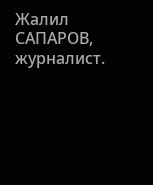Жалил САПАРОВ, журналист.